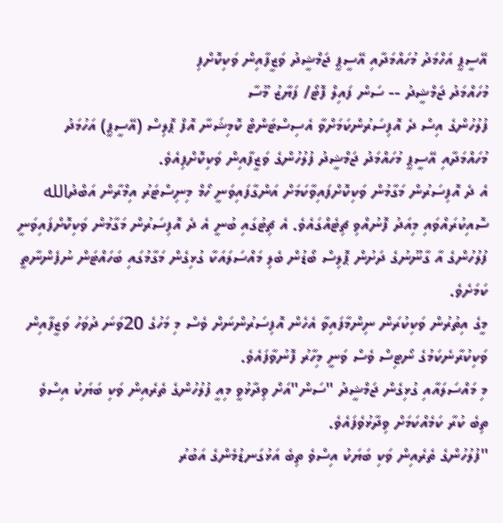އޭސީޕީ އަހްމަދު މުހައްމަދާއި އޭސީޕީ ޖަމްޝީދު ވަޒީފާއިން ވަކިކޮށްފި
މުހައްމަދު ޖަމްޝީދު -- ސަން ފައިލް ފޮޓޯ/ ފަޔާޒު މޫސާ
ފުލުހުންގެ އިސް ދެ އޮފިސަރުންކަމަށްވާ އެސިސްޓަންޓް ކޮމިޝަނާ އޮފް ޕޮލިސް (އޭސީޕީ) އަހުމަދު މުހައްމަދާއި އޭސީޕީ މުހައްމަދު ޖަމްޝީދު ފުލުހުންގެ ވަޒީފާއިން ވަކިކޮށްފިއެވެ.
އެ ދެ އޮފިސަރުން މަގާމުން ވަކިކޮށްފައިވާކަމަށް އަންގާފައިވަނީ ހޯމް މިނިސްޓަރު އިމްރާން އަބްދުالله ސޮއިކުރައްވައި މިއަދު ފޮނުއްވި ޗިޓެއްގައެވެ. އެ ޗިޓުގައި ބުނީ އެ ދެ އޮފިސަރުން މަގާމުން ވަކިކޮށްފައިވަނީ ފުލުހުންގެ އާ ގާނޫނުގެ ދަށުން ޕޮލިސް ބޯޑުން ބެލި މައްސަލައަކާ ގުޅިގެން މަގާމުގައި ބަހައްޓަން ނުފެންނާތީ ކަމަށެވެ.
މީގެ އިތުރުން ވަކިކުރަން ނިންމާފައިވާ އެހެން އޮފިސަރުންނަށް ވެސް މި މަހުގެ 20ވަނަ ދުވަހު ވަޒީފާއިން ވަކިކުރާނެކަމުގެ ނޯޓިސް ވެސް ވަނީ މިހާރު ފޮނުވާފައެވެ.
މި މައްސަލައާއި ގުޅިގެން ޖަމްޝީދު "ސަން"އަށް ވިދާޅުވީ މިއީ ފުލުހުންގެ ތެރެއިން ވަކި ބަޔަކު އިސްވެ ތިބެ ކުރާ ކަމެއްކަމަށް ވިދާޅުވެފައެވެ.
"ފުލުހުންގެ ތެރެއިން ވަކި ބަޔަކު އިސްވެ ތިބެ އަޅުގަނޑުމެންގެ އަބުރު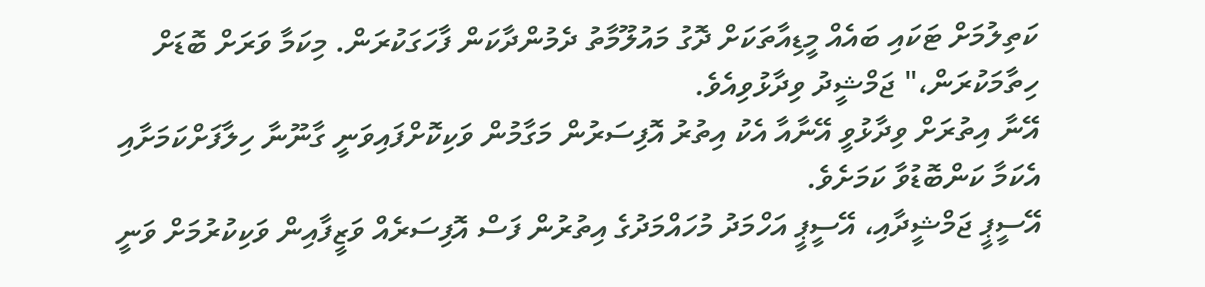ކަތިލުމަށް ޓަކައި ބައެއް މީޑިއާތަކަށް ދޮގު މައުލޫމާތު ދެމުންދާކަން ފާހަގަކުރަން. މިކަމާ ވަރަށް ބޮޑަށް ހިތާމަކުރަން،" ޖަމްޝީދު ވިދާޅުވިއެވެ.
އޭނާ އިތުރަށް ވިދާޅުވީ އޭނާއާ އެކު އިތުރު އޮފިސަރުން މަގާމުން ވަކިކޮށްފައިވަނީ ގާނޫނާ ހިލާފަށްކަމަށާއި އެކަމާ ކަންބޮޑުވާ ކަމަށެވެ.
އޭސީޕީ ޖަމްޝީދާއި، އޭސީޕީ އަހްމަދު މުހައްމަދުގެ އިތުރުން ފަސް އޮފިސަރެއް ވަޒީފާއިން ވަކިކުރުމަށް ވަނީ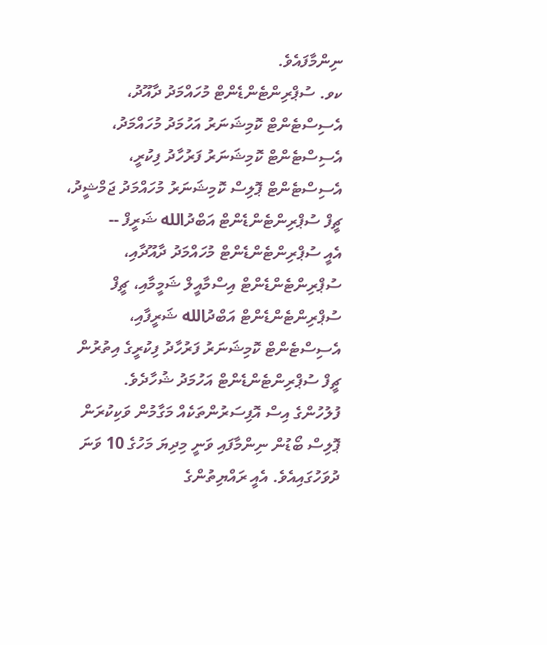ނިންމާފައެވެ.
ކވ. ސުޕްރިންޓެންޑެންޓް މުހައްމަދު ދާއޫދު، އެސިސްޓެންޓް ކޮމިޝަނަރު އަހުމަދު މުހައްމަދު، އެސިސްޓެންޓް ކޮމިޝަނަރު ފަރުހާދު ފިކުރީ، އެސިސްޓެންޓް ޕޮލިސް ކޮމިޝަނަރު މުހައްމަދު ޖަމްޝީދު، ޗީފް ސުޕްރިންޓެންޑެންޓް އަބްދުالله ޝަރީފް --
އެއީ ސުޕްރިންޓެންޑެންޓް މުހައްމަދު ދާއޫދާއި، ސުޕްރިންޓެންޑެންޓް އިސްމާއީލް ޝަމީމާއި، ޗީފް ސުޕްރިންޓެންޑެންޓް އަބްދުالله ޝަރީފާއި، އެސިސްޓެންޓް ކޮމިޝަނަރު ފަރުހާދު ފިކުރީގެ އިތުރުން ޗީފް ސުޕްރިންޓެންޑެންޓް އަހުމަދު ޝުހާދެވެ.
ފުލުހުންގެ އިސް އޮފިސަރުންތަކެއް މަގާމުން ވަކިކުރަން ޕޮލިސް ބޯޑުން ނިންމާފައި ވަނީ މިދިޔަ މަހުގެ 10 ވަނަ ދުވަހުގައިއެވެ. އެއީ ރައްޔިތުންގެ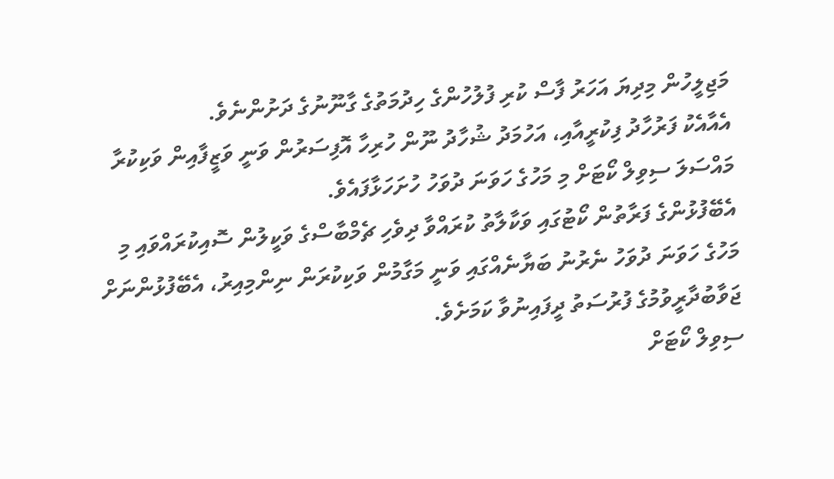މަޖިލީހުން މިދިޔަ އަހަރު ފާސް ކުރި ފުލުހުންގެ ހިދުމަތުގެ ގާނޫނުގެ ދަށުންނެވެ.
އެއާއެކު ފަރުހާދު ފިކުރީއާއި، އަހުމަދު ޝުހާދު ނޫން ހުރިހާ އޮފިސަރުން ވަނީ ވަޒީފާއިން ވަކިކުރާ މައްސަލަ ސިވިލް ކޯޓަށް މި މަހުގެ ހަވަނަ ދުވަހު ހުށަހަޅާފައެވެ.
އެބޭފުޅުންގެ ފަރާތުން ކޯޓުގައި ވަކާލާތު ކުރައްވާ ދިވެހި ޗެމްބާސްގެ ވަކީލުން ސޮއިކުރައްވައި މި މަހުގެ ހަވަނަ ދުވަހު ނެރުނު ބަޔާނެއްގައި ވަނީ މަގާމުން ވަކިކުރަން ނިންމިއިރު، އެބޭފުޅުންނަށް ޖަވާބުދާރީވުމުގެ ފުރުސަތު ދީފައިނުވާ ކަމަށެވެ.
ސިވިލް ކޯޓަށް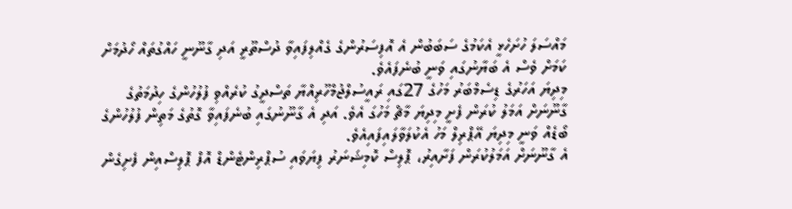މައްސަލަ ހުށަހެޅީ އެކަމުގެ ސަބަބުން އެ އޮފިސަރުންގެ ގެއްލިފައިވާ ދުސްތޫރީ އަދި ގާނޫނީ ހައްގުތައް ހޯދުމަށް ކަމަށް ވެސް އެ ބަޔާނުގައި ވަނީ ބުނެފައެވެ.
މިދިޔަ އަހަރުގެ ޑިސެމްބަރު މަހުގެ 27ގައި ރައީސުލްޖުމްހޫރިއްޔާ ތަސްދީގު ކުރެއްވި ފުލުހުންގެ ހިދުމަތުގެ ގާނޫނަށް އަމަލު ކުރަން ފެށީ މިދިޔަ މާޗް މަހުގަ އެވެ. އަދި އެ ގާނޫނުގައި ބުނެފައިވާ ގޮތުގެ މަތިން ފުލުހުންގެ ބޯޑެއް ވަނީ މިދިޔަ އޭޕްރިލް މަހު އެކުލަވާލައިފައިއެވެ.
އެ ގާނޫނަށް އަމަލުކުރަން ފަށާއިރު، ޕޮލިސް ކޮމިޝަނަރު ފިޔަވައި ސުޕްރިންޓެންޑް އޮފް ޕޮލިސްއިން ފެށިގެން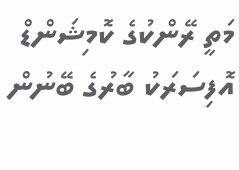މަތީ ރޭންކުގެ ކޮމިޝަންޑް އޮފިސަރަކު ބާރުގެ ބޭނުން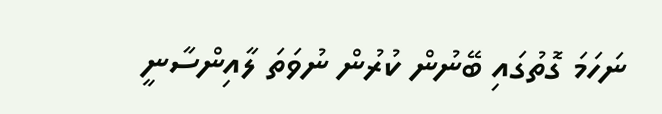ނަހަމަ ގޮތުގައި ބޭނުން ކުރުން ނުވަތަ ލާއިންސާނީ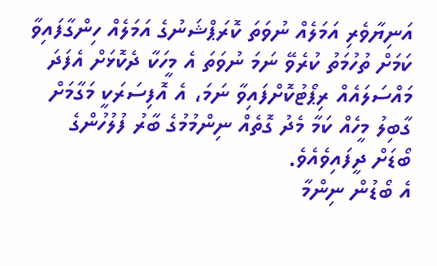އަނިޔާވެރި އަމަލެއް ނުވަތަ ކޮރަޕްޝަނުގެ އަމަލެއް ހިންގާފައިވާ ކަމަށް ތުހުމަތު ކުރެވޭ ނަމަ ނުވަތަ އެ މީހަކާ ދެކޮޅަށް އެފަދަ މައްސަލައެއް ރިޕޯޓުކޮށްފައިވާ ނަމަ، އެ އޮފިސަރަކީ މަގާމަށް ގާބިލު މީހެއް ކަމާ މެދު ގޮތެއް ނިންމުމުގެ ބާރު ފުލުހުންގެ ބޯޑަށް ދީފައިވެއެވެ.
އެ ބޯޑުން ނިންމާ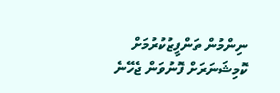ނިންމުން ތަންފީޒުކުރުމަށް ކޮމިޝަނަރަށް ފޮނުވަން ޖެހޭނެ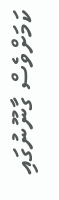ކަމަށްވެސް ގާނޫނުގައި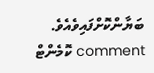ބަޔާންކޮށްފައިވެއެވެ.
comment ކޮމެންޓް